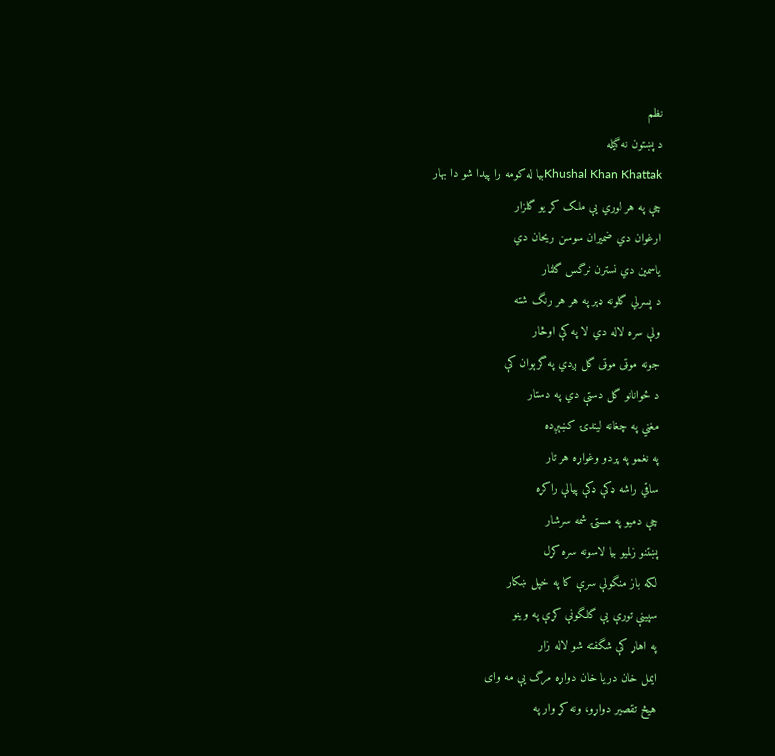نظم
د پښتون نه گيله
Khushal Khan Khattakبيا له کومه را پيدا شو دا بهار
چې په هر لوري يې ملک کړ يو گلزار
ارغوان دي ضميران سوسن ريحان دي
ياسمين دي نسترن نرگس گلنار
د پسرلي گلونه ډېر په هر هر رنگ شته
ولې سره لاله دي لا په کې اوڅار
جونه موټی موټی گل ږدي په گرېوان کې
د ځوانانو گل دستې دي په دستار
مغني په چغانه ليندۍ کښېږده
په نغمو په پردو وغواړه هر تار
ساقي راشه ډکې ډکې پيالې راکړه
چې دميو په مستۍ شمه سرشار
پښتنو زلميو بيا لاسونه سره کړل
لکه باز منگولې سرې کا په خپل ښکار
سپينې تورې يې گلگونې کړې په وينو
په اهاړ کې شگفته شو لاله زار
ايمل خان دريا خان دواړه مرگ يې مه وای
هيڅ تقصير دواړو، ونه کړ وار په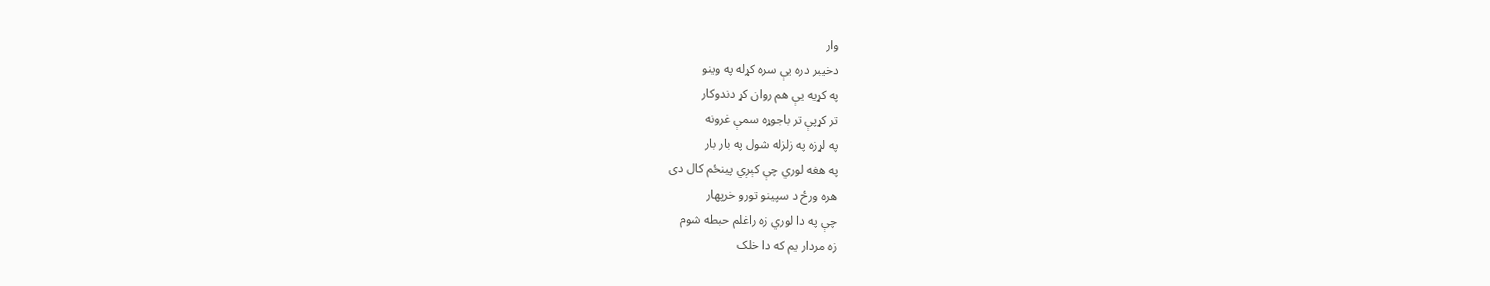وار
دخيبر دره يې سره کړله په وينو
په کړيه يې هم روان کړ دندوکار
تر کړپې تر باجوړه سمې غرونه
په لړزه په زلزله شول په بار بار
په هغه لوري چې کېږي پينځم کال دی
هره ورځ د سپينو تورو خرپهار
چې په دا لوري زه راغلم حبطه شوم
زه مردار يم که دا خلک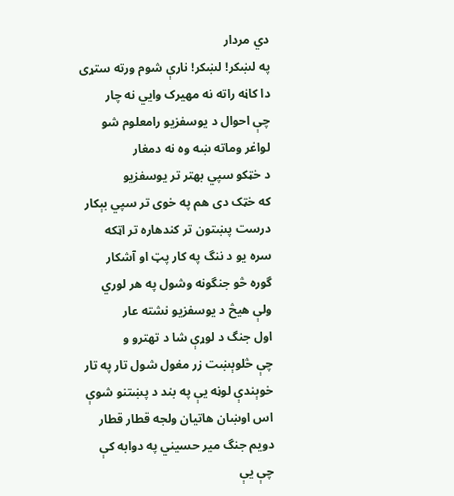دي مردار
په لښکر! لښکر! نارې شوم ورته ستړی
دا کاڼه راته نه مهيرک وايي نه چار
چې احوال د يوسفزيو رامعلوم شو
لواغر وماته ښه وه نه دمغار
د خټکو سپي بهتر تر يوسفزيو
که خټک دی هم په خوی تر سپي بېکار
درست پښتون تر کندهاره تر اټکه
سره يو د ننگ په کار پټ او آشکار
گوره څو جنگونه وشول په هر لوري
ولې هيڅ د يوسفزيو نشته عار
اول جنگ د لوړې شا د تهترو و
چې څلوېښت زر مغول شول تار په تار
خوېندې لوڼه يې په بند د پښتنو شوې
اس اوښان هاتيان ولجه قطار قطار
دويم جنگ مير حسيني په دوابه کې
چې يې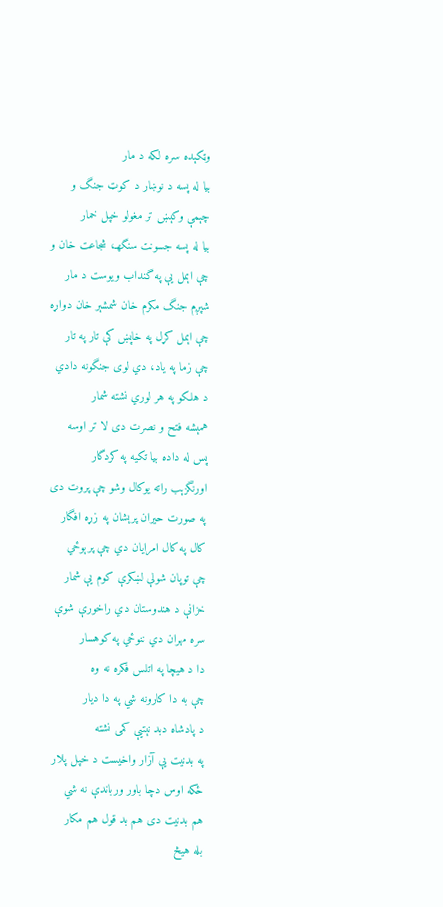وټکېده سره لکه د مار
بيا له پسه د نوښار د کوټ جنگ و
چېمې وکېښ تر مغولو خپل خمار
بيا له پسه جسونت سنگهـ، شجاعت خان و
چې اېمل يې په گنداب ويوست د مار
شپږم جنگ مکرم خان شمشېر خان دواړه
چې اېمل کړل په خاپښ کې تار په تار
چې زما په ياد، دي لوی جنگونه دادي
د هلکو په هر لوري نشته شمار
همېشه فتح و نصرت دی لا تر اوسه
پس له داده بيا تکيه په کردگار
اورنگزېب راته يوکال وشو چې پروت دی
په صورت حيران پرېشان په زړه افگار
کال په کال امرايان دي چې پرېوځي
چې توپان شولې لښکرې کوم يې شمار
خزانې د هندوستان دي راخورې شوې
سره مهران دي ننوځي په کوهسار
دا د هيچا په اتلس فکره نه وه
چې به دا کارونه شي په دا ديار
د پادشاه دبد نېتيې کمی نشته
په بدنيت يې آزار واخيست د خپل پلار
ځکه اوس دچا باور ورباندې نه شي
هم بدنيت دی هم بد قول هم مکار
بله هيڅ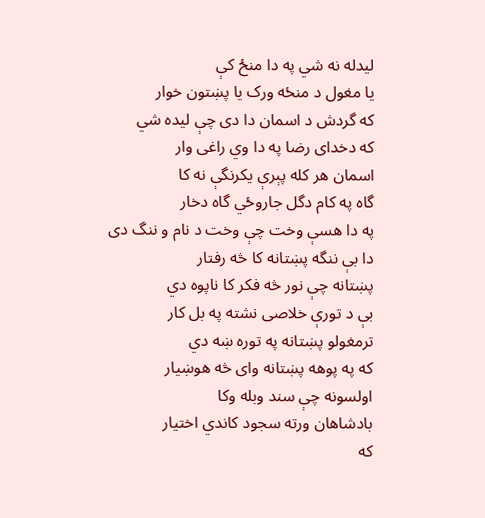ليدله نه شي په دا منځ کې
يا مغول د منځه ورک يا پښتون خوار
که گردش د اسمان دا دی چې ليده شي
که دخدای رضا په دا وي راغی وار
اسمان هر کله پېرې يکرنگې نه کا
گاه په کام دگل جاروځي گاه دخار
په دا هسې وخت چې وخت د نام و ننگ دی
دا بې ننگه پښتانه کا څه رفتار
پښتانه چې نور څه فکر کا ناپوه دي
بې د تورې خلاصی نشته په بل کار
ترمغولو پښتانه په توره ښه دي
که په پوهه پښتانه وای څه هوښيار
اولسونه چې سند وبله وکا
بادشاهان ورته سجود کاندي اختيار
که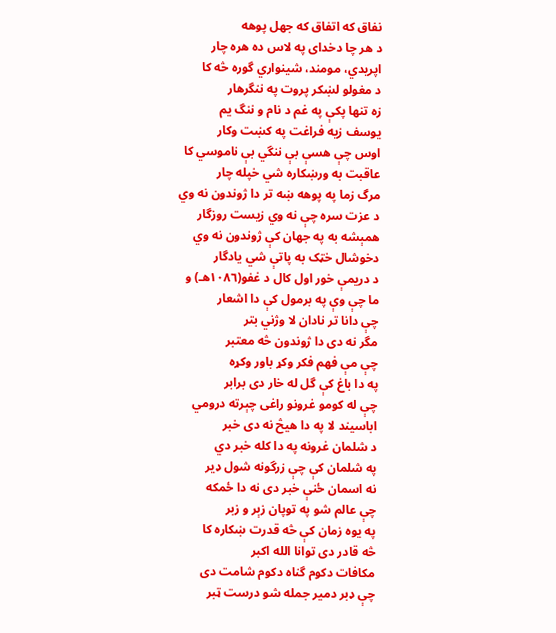نفاق که اتفاق که جهل پوهه
د هر چا دخدای په لاس ده هره چار
اپريدي، مومند، شينواري گوره څه کا
د مغولو لښکر پروت په ننگرهار
زه تنها پکې په غم د نام و ننگ يم
يوسف زيه فراغت په کښت وکار
اوس چې هسې بې ننگي بې ناموسي کا
عاقبت به ورښکاره شي خپله چار
مرگ زما په پوهه ښه تر دا ژوندون نه وي
د عزت سره چې نه وي زيست روزگار
همېشه به په جهان کې ژوندون نه وي
دخوشال خټک به پاتې شي يادگار
د دريمې خور اول کال د غفو(١٠٨٦هـ) و
ما چې وې په برمول کې دا اشعار
چې دانا تر نادان لا وژني بتر
مگر نه دی دا ژوندون څه معتبر
چې مې فهم فکر وکړ باور وکړه
په دا باغ کې گل له خار دی برابر
چې له کومو غرونو راغی چېرته درومي
اباسيند لا په دا هيڅ نه دی خبر
د شلمان غرونه په دا کله خبر دي
په شلمان کې چې زرگونه شول ډير
نه اسمان ځنې خبر دی نه دا ځمکه
چې عالم شو په توپان زېر و زبر
په يوه زمان کې څه قدرت ښکاره کا
څه قادر دی توانا الله اکبر
مکافات دکوم گناه دکوم شامت دی
چې ډبر دمير جمله شو درست ټبر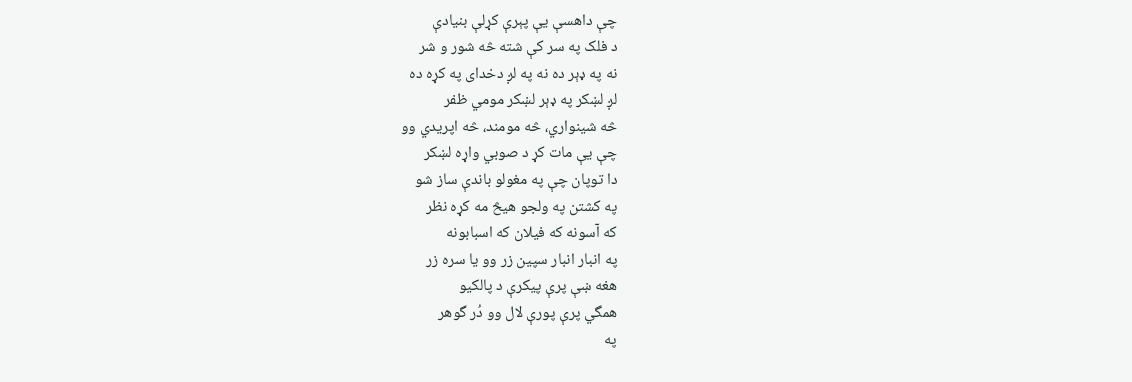چې داهسې يې پېرې کړلې بنيادې
د فلک په سر کې شته څه شور و شر
نه په ډېر ده نه په لږ دخدای په کړه ده
لږ لښکر په ډېر لښکر مومي ظفر
څه شينواري، څه مومند، څه اپريدي وو
چې يې مات کړ د صوبي واړه لښکر
دا توپان چې په مغولو باندې ساز شو
په کشتن په ولجو هيڅ مه کړه نظر
که آسونه که فيلان که اسبابونه
په انبار انبار سپين زر وو يا سره زر
هغه ښې پرې پيکرې د پالکيو
همگي پرې پورې لال وو دُر گوهر
په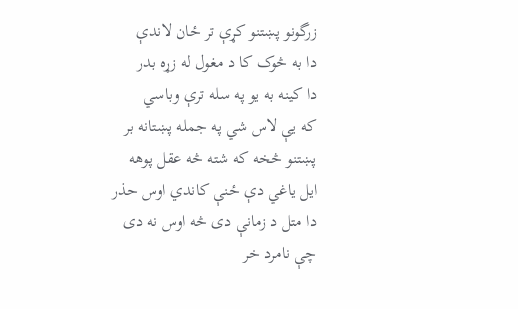زرگونو پښتنو کړې تر ځان لاندې
دا به څوک کا د مغول له زړه بدر
دا کينه به يو په سله ترې وباسي
که يې لاس شي په جمله پښتانه بر
پښتنو څخه که شته څه عقل پوهه
ايل ياغي دې ځنې کاندي اوس حذر
دا متل د زمانې دی څه اوس نه دی
چې نامرد خر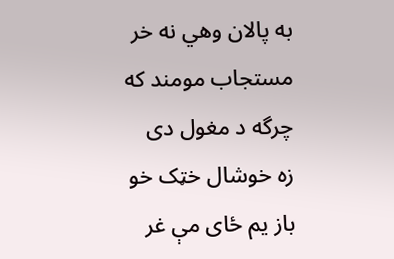به پالان وهي نه خر
مستجاب مومند که چرگه د مغول دی
زه خوشال خټک خو باز يم ځای مې غر